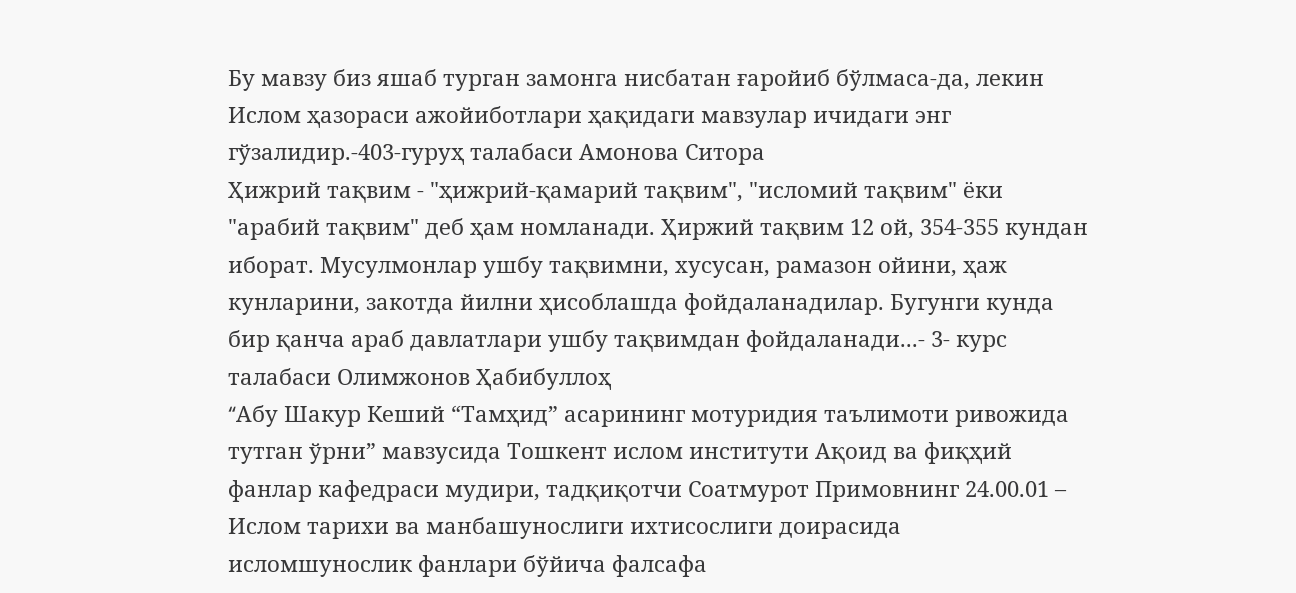Бу мавзу биз яшаб турган замонга нисбатан ғаройиб бўлмаса-да, лекин Ислом ҳазораси ажойиботлари ҳақидаги мавзулар ичидаги энг гўзалидир.-403-гуруҳ талабаси Амонова Ситора
Ҳижрий тақвим - "ҳижрий-қамарий тақвим", "исломий тақвим" ёки "арабий тақвим" деб ҳам номланади. Ҳиржий тақвим 12 ой, 354-355 кундан иборат. Мусулмонлар ушбу тақвимни, хусусан, рамазон ойини, ҳаж кунларини, закотда йилни ҳисоблашда фойдаланадилар. Бугунги кунда бир қанча араб давлатлари ушбу тақвимдан фойдаланади...- 3- курс талабаси Олимжонов Ҳабибуллоҳ
“Aбу Шакур Кеший “Тамҳид” асарининг мотуридия таълимоти ривожида тутган ўрни” мавзусида Тошкент ислом институти Aқоид ва фиқҳий фанлар кафедраси мудири, тадқиқотчи Соатмурот Примовнинг 24.00.01 – Ислом тарихи ва манбашунослиги ихтисослиги доирасида исломшунослик фанлари бўйича фалсафа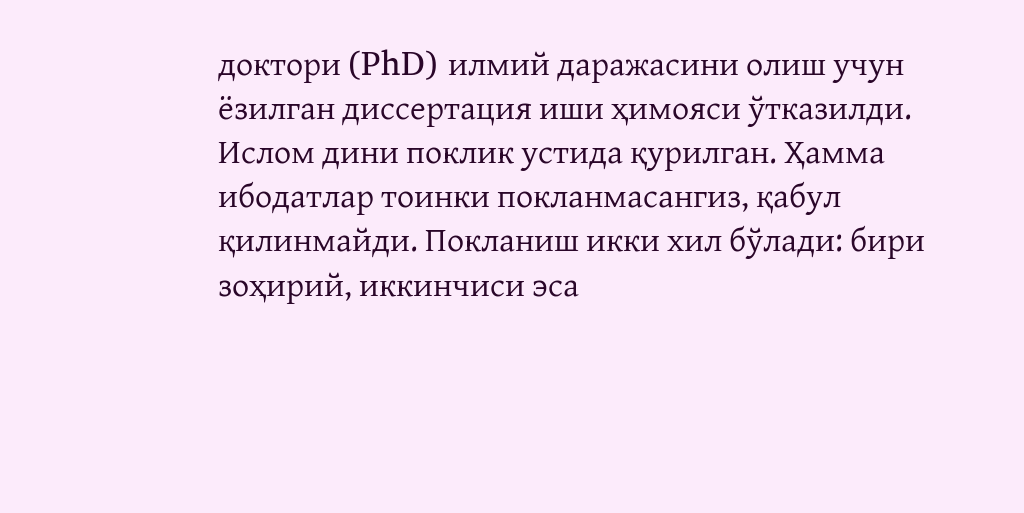доктори (PhD) илмий даражасини олиш учун ёзилган диссертация иши ҳимояси ўтказилди.
Ислом дини поклик устида қурилган. Ҳамма ибодатлар тоинки покланмасангиз, қабул қилинмайди. Покланиш икки хил бўлади: бири зоҳирий, иккинчиси эса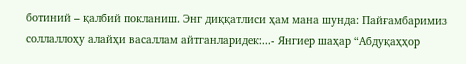ботиний – қалбий покланиш. Энг диққатлиси ҳам мана шунда: Пайғамбаримиз соллаллоҳу алайҳи васаллам айтганларидек:...- Янгиер шаҳар “Абдуқаҳҳор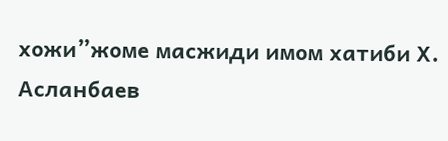хожи”жоме масжиди имом хатиби Х. Асланбаев